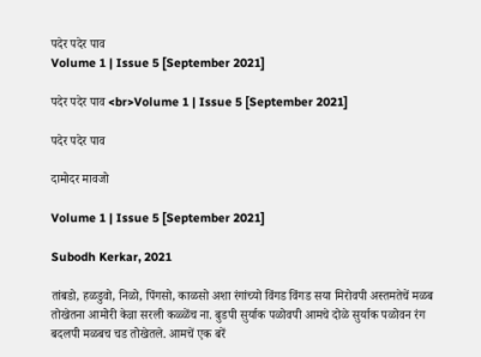पदेर पदेर पाव
Volume 1 | Issue 5 [September 2021]

पदेर पदेर पाव <br>Volume 1 | Issue 5 [September 2021]

पदेर पदेर पाव

दामोदर मावजो

Volume 1 | Issue 5 [September 2021]

Subodh Kerkar, 2021

तांबडो, हळडुवो, निळो, पिंगसो, काळसो अशा रंगांच्यो विंगड विंगड सया मिरोवपी अस्तमतेचें मळब तोखेतना आमोरी केन्ना सरली कळ्ळेंच ना. बुडपी सुर्याक पळोवपी आमचे दोळे सुर्याक पळोवन रंग बदलपी मळबच चड तोखेतले. आमचें एक बरें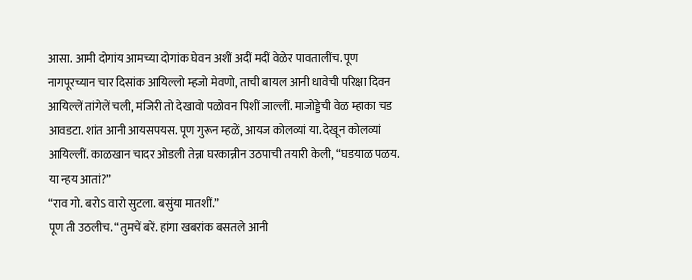आसा. आमी दोगांय आमच्या दोगांक घेवन अशीं अदीं मदीं वेळेर पावतालींच. पूण नागपूरच्यान चार दिसांक आयिल्लो म्हजो मेवणो, ताची बायल आनी धावेची परिक्षा दिवन आयिल्लें तांगेलें चली, मंजिरी तो देखावो पळोवन पिशीं जाल्लीं. माजोड्डेची वेळ म्हाका चड आवडटा. शांत आनी आयसपयस. पूण गुरून म्हळें, आयज कोलव्यां या. देखून कोलव्यां आयिल्लीं. काळखान चादर ओडली तेन्ना घरकान्नीन उठपाची तयारी केली, “घडयाळ पळय. या न्हय आतां?”
“राव गो. बरोऽ वारो सुटला. बसुंया मातशीं.”
पूण ती उठलीच. “तुमचें बरें. हांगा खबरांक बसतले आनी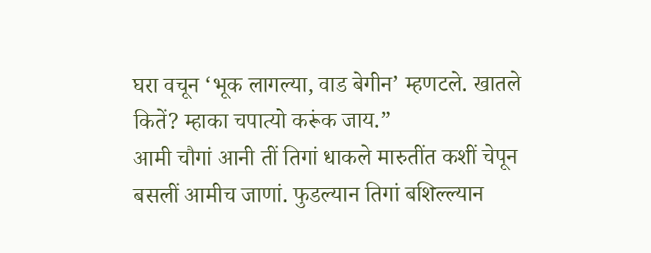घरा वचून ‘भूक लागल्या, वाड बेगीन’ म्हणटले. खातले कितें? म्हाका चपात्यो करूंक जाय.”
आमी चौगां आनी तीं तिगां धाकले मारुतींत कशीं चेपून बसलीं आमीच जाणां. फुडल्यान तिगां बशिल्ल्यान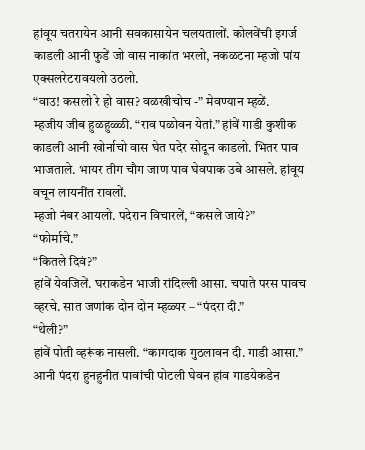हांवूय चतरायेन आनी सवकासायेन चलयतालों. कोलवेंची इगर्ज काडली आनी फुडें जो वास नाकांत भरलो, नकळटना म्हजो पांय एक्सलरेटरावयलो उठलो.
“वाउ! कसलो रे हो वास? वळखीचोच -” मेवण्यान म्हळें.
म्हजीय जीब हुळहुळ्ळी. “राव पळोवन येतां.” हांवें गाडी कुशीक काडली आनी खोर्नाचो वास घेत पदेर सोदून काडलो. भितर पाव भाजताले. भायर तीग चौग जाण पाव घेवपाक उबे आसले. हांवूय वचून लायनींत रावलों.
म्हजो नंबर आयलो. पदेरान विचारलें, “कसले जाये?”
“फोर्माचे.”
“कितले दिवं?”
हांवें येवजिलें. घराकडेन भाजी रांदिल्ली आसा. चपाते परस पावच व्हरचे. सात जणांक दोन दोन म्हळ्यर – “पंदरा दी.”
“थेली?”
हांवें पोती व्हरूंक नासली. “कागदाक गुठलावन दी. गाडी आसा.” आनी पंदरा हुनहुनीत पावांची पोटली घेवन हांव गाडयेकडेन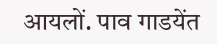आयलों. पाव गाडयेंत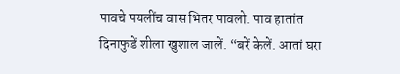पावचे पयलींच वास भितर पावलो. पाव हातांत दिनाफुडें शीला खुशाल जालें. “बरें केलें. आतां घरा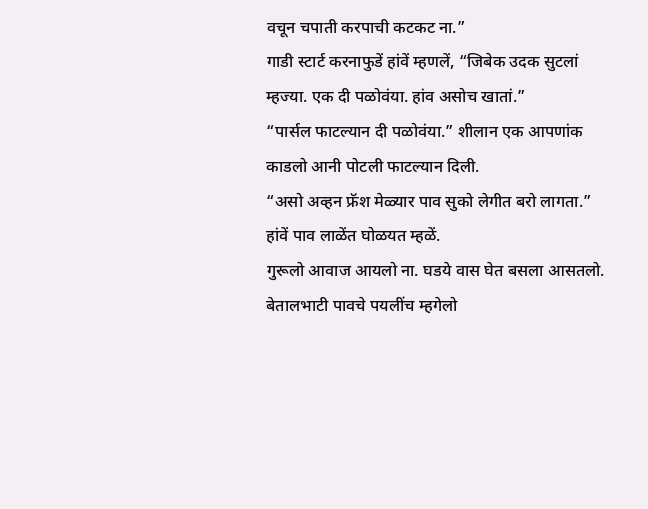वचून चपाती करपाची कटकट ना.”
गाडी स्टार्ट करनाफुडें हांवें म्हणलें, “जिबेक उदक सुटलां म्हज्या. एक दी पळोवंया. हांव असोच खातां.”
“पार्सल फाटल्यान दी पळोवंया.” शीलान एक आपणांक काडलो आनी पोटली फाटल्यान दिली.
“असो अव्हन फ्रॅश मेळ्यार पाव सुको लेगीत बरो लागता.” हांवें पाव लाळेंत घोळयत म्हळें.
गुरूलो आवाज आयलो ना. घडये वास घेत बसला आसतलो. बेतालभाटी पावचे पयलींच म्हगेलो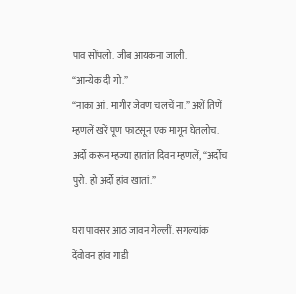पाव सोंपलो. जीब आयकना जाली.
“आन्येक दी गो.”
“नाका आं. मागीर जेवण चलचें ना.” अशें तिणें म्हणलें खरें पूण फाटसून एक मागून घेतलोच. अर्दो करून म्हज्या हातांत दिवन म्हणलें, “अर्दोच पुरो. हो अर्दो हांव खातां.”

घरा पावसर आठ जावन गेल्लीं. सगल्यांक देंवोवन हांव गाडी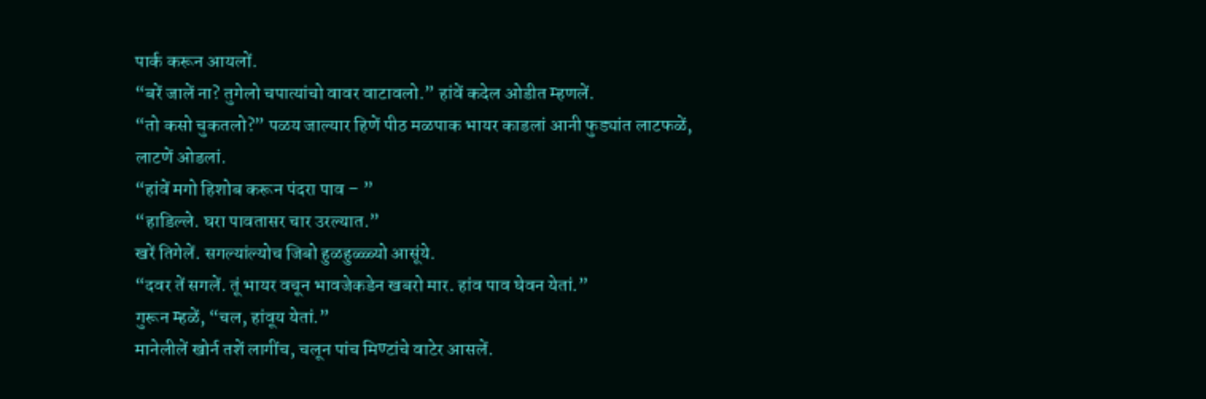पार्क करून आयलों.
“बरें जालें ना? तुगेलो चपात्यांचो वावर वाटावलो.” हांवें कदेल ओडीत म्हणलें.
“तो कसो चुकतलो?” पळय जाल्यार हिणें पीठ मळपाक भायर काडलां आनी फुड्यांत लाटफळें, लाटणें ओडलां.
“हांवें मगो हिशोब करून पंदरा पाव – ”
“हाडिल्ले. घरा पावतासर चार उरल्यात.”
खरें तिगेलें. सगल्यांल्योच जिबो हुळहुळ्ळ्यो आसूंये.
“दवर तें सगलें. तूं भायर वचून भावजेकडेन खबरो मार. हांव पाव घेवन येतां.”
गुरून म्हळें, “चल, हांवूय येतां.”
मानेलीलें खोर्न तशें लागींच, चलून पांच मिण्टांचे वाटेर आसलें.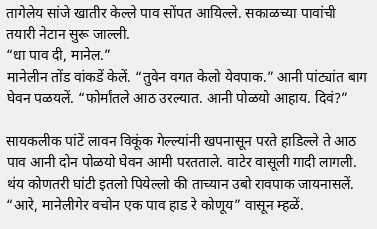तागेलेय सांजे खातीर केल्ले पाव सोंपत आयिल्ले. सकाळच्या पावांची तयारी नेटान सुरू जाल्ली.
“धा पाव दी, मानेल.”
मानेलीन तोंड वांकडें केलें. “तुवेन वगत केलो येवपाक.” आनी पांट्यांत बाग घेवन पळयलें. “फोर्मांतले आठ उरल्यात. आनी पोळयो आहाय. दिवं?”

सायकलीक पांटें लावन विकूंक गेल्ल्यांनी खपनासून परते हाडिल्ले ते आठ पाव आनी दोन पोळयो घेवन आमी परतताले. वाटेर वासूली गादी लागली. थंय कोणतरी घांटी इतलो पियेल्लो की ताच्यान उबो रावपाक जायनासलें. “आरे, मानेलीगेर वचोन एक पाव हाड रे कोणूय” वासून म्हळें.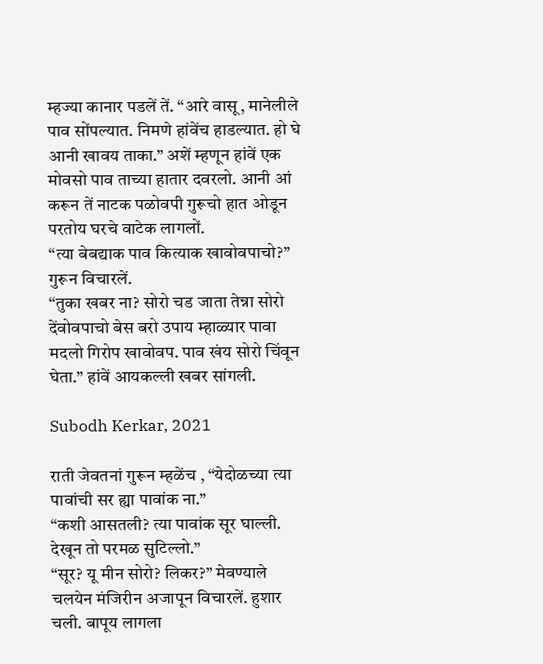म्हज्या कानार पडलें तें. “आरे वासू, मानेलीले पाव सोंपल्यात. निमणे हांवेंच हाडल्यात. हो घे आनी खावय ताका.” अशें म्हणून हांवें एक मोवसो पाव ताच्या हातार दवरलो. आनी आं करून तें नाटक पळोवपी गुरूचो हात ओडून परतोय घरचे वाटेक लागलों.
“त्या बेबद्याक पाव कित्याक खावोवपाचो?” गुरून विचारलें.
“तुका खबर ना? सोरो चड जाता तेन्ना सोरो देंवोवपाचो बेस बरो उपाय म्हाळ्यार पावा मदलो गिरोप खावोवप. पाव खंय सोरो चिंवून घेता.” हांवें आयकल्ली खबर सांगली.

Subodh Kerkar, 2021

राती जेवतनां गुरून म्हळेंच , “येदोळच्या त्या पावांची सर ह्या पावांक ना.”
“कशी आसतली? त्या पावांक सूर घाल्ली. देखून तो परमळ सुटिल्लो.”
“सूर? यू मीन सोरो? लिकर?” मेवण्याले चलयेन मंजिरीन अजापून विचारलें. हुशार चली. बापूय लागला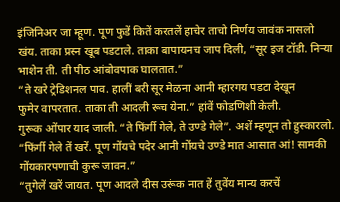इंजिनिअर जा म्हूण. पूण फुडें कितें करतलें हाचेर ताचो निर्णय जावंक नासलो खंय. ताका प्रस्न खूब पडटाले. ताका बापायनच जाप दिली, “सूर इज टॉडी. निऱ्या भाशेन ती. ती पीठ आंबोवपाक घालतात.”
“ते खरे ट्रेडिशनल पाव. हालीं बरी सूर मेळना आनी म्हारगय पडटा देखून
फुमेर वापरतात. ताका ती आदली रूच येना.” हांवें फोडणिशी केली.
गुरूक ओंपार याद जाली. “ते फिंर्गी गेले, ते उण्डे गेले”. अशें म्हणून तो हुस्कारलो.
“फिंर्गी गेले तें खरें. पूण गोंयचे पदेर आनी गोंयचे उण्डे मात आसात आं! सामकी गोंयकारपणाची कुरू जावन.”
“तुगेलें खरें जायत. पूण आदले दीस उरूंक नात हें तुवेंय मान्य करचें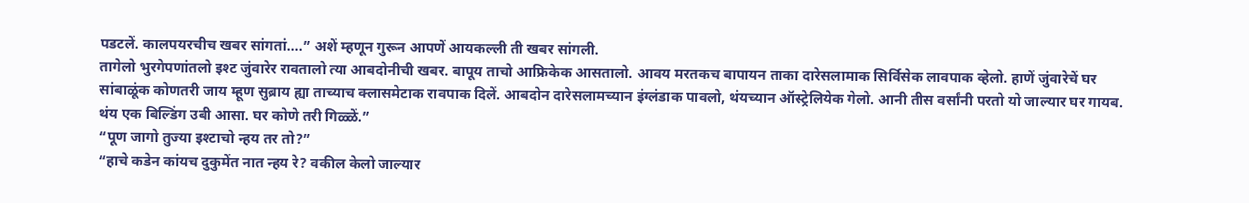पडटलें. कालपयरचीच खबर सांगतां….” अशें म्हणून गुरून आपणें आयकल्ली ती खबर सांगली.
तागेलो भुरगेपणांतलो इश्ट जुंवारेर रावतालो त्या आबदोनीची खबर. बापूय ताचो आफ्रिकेक आसतालो. आवय मरतकच बापायन ताका दारेसलामाक सिर्विसेक लावपाक व्हेलो. हाणें जुंवारेचें घर सांबाळूंक कोणतरी जाय म्हूण सुब्राय ह्या ताच्याच क्लासमेटाक रावपाक दिलें. आबदोन दारेसलामच्यान इंग्लंडाक पावलो, थंयच्यान ऑस्ट्रेलियेक गेलो. आनी तीस वर्सांनी परतो यो जाल्यार घर गायब. थंय एक बिल्डिंग उबी आसा. घर कोणे तरी गिळ्ळें.”
“पूण जागो तुज्या इश्टाचो न्हय तर तो?”
“हाचे कडेन कांयच दुकुमेंत नात न्हय रे? वकील केलो जाल्यार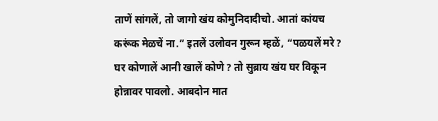ताणें सांगलें, तो जागो खंय कोमुनिदादीचो. आतां कांयच करूंक मेळचें ना.” इतलें उलोवन गुरून म्हळें, “पळयलें मरे? घर कोणालें आनी खालें कोणे? तो सुब्राय खंय घर विकून होन्नावर पावलो. आबदोन मात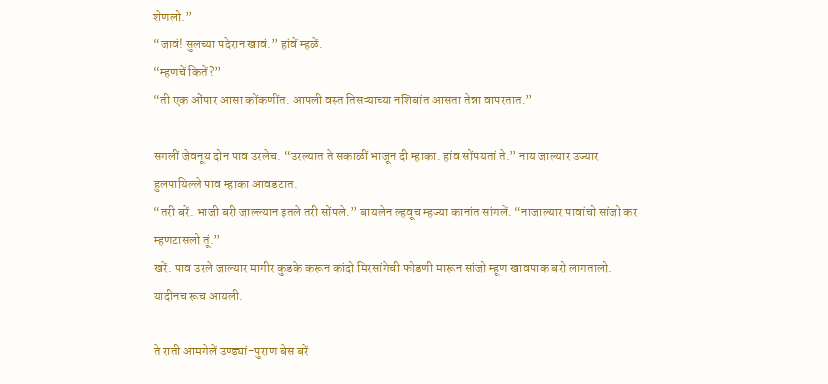शेणलो.”
“जावं! सुलच्या पदेरान खावं.” हांवें म्हळें.
“म्हणचें कितें?”
“ती एक ओंपार आसा कोंकणींत. आपली वस्त तिसऱ्याच्या नशिबांत आसता तेन्ना वापरतात.”

सगलीं जेवनूय दोन पाव उरलेच. “उरल्यात ते सकाळीं भाजून दी म्हाका. हांव सोंपयतां ते.” नाय जाल्यार उज्यार हुलपायिल्ले पाव म्हाका आवडटात.
“तरी बरें. भाजी बरी जाल्ल्यान इतले तरी सोंपले.” बायलेन ल्हवूच म्हज्या कानांत सांगलें. “नाजाल्यार पावांचो सांजो कर म्हणटासलो तूं.”
खरें. पाव उरले जाल्यार मागीर कुडके करून कांदो मिरसांगेची फोडणी मारून सांजो म्हूण खावपाक बरो लागतालो. यादीनच रूच आयली.

ते राती आमगेलें उण्ड्यां-पुराण बेस बरें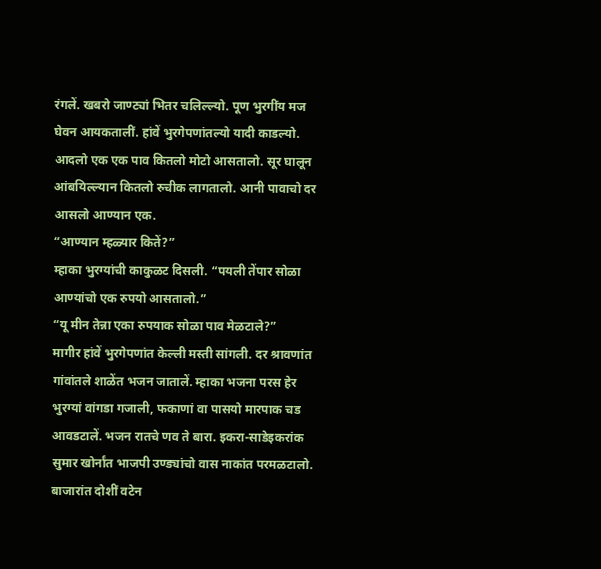रंगलें. खबरो जाण्ट्यां भितर चलिल्ल्यो. पूण भुरगींय मज घेवन आयकतालीं. हांवें भुरगेपणांतल्यो यादी काडल्यो. आदलो एक एक पाव कितलो मोटो आसतालो. सूर घालून आंबयिल्ल्यान कितलो रुचीक लागतालो. आनी पावाचो दर आसलो आण्यान एक.
“आण्यान म्हळ्यार कितें?”
म्हाका भुरग्यांची काकुळट दिसली. “पयली तेंपार सोळा आण्यांचो एक रुपयो आसतालो.”
“यू मीन तेन्ना एका रुपयाक सोळा पाव मेळटाले?”
मागीर हांवें भुरगेपणांत केल्ली मस्ती सांगली. दर श्रावणांत गांवांतले शाळेंत भजन जातालें. म्हाका भजना परस हेर भुरग्यां वांगडा गजाली, फकाणां वा पासयो मारपाक चड आवडटालें. भजन रातचे णव ते बारा. इकरा-साडेइकरांक सुमार खोर्नांत भाजपी उण्ड्यांचो वास नाकांत परमळटालो. बाजारांत दोशीं वटेन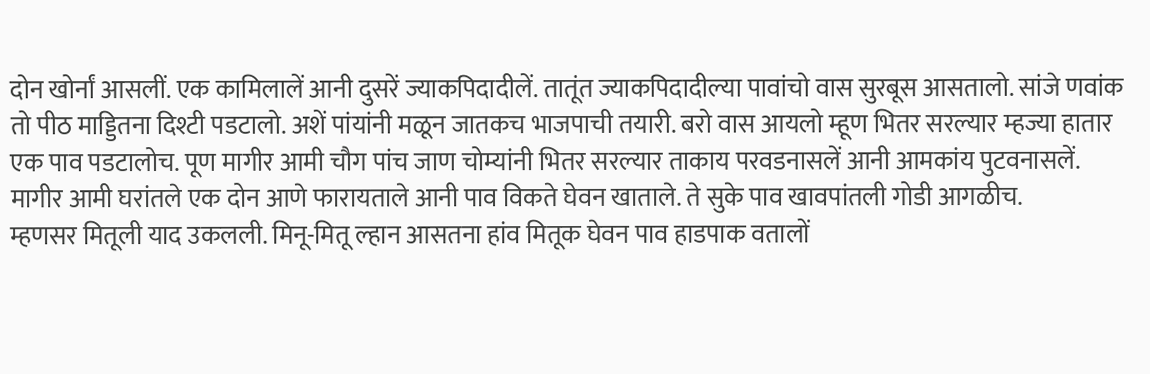दोन खोर्नां आसलीं. एक कामिलालें आनी दुसरें ज्याकपिदादीलें. तातूंत ज्याकपिदादील्या पावांचो वास सुरबूस आसतालो. सांजे णवांक तो पीठ माड्डितना दिश्टी पडटालो. अशें पांयांनी मळून जातकच भाजपाची तयारी. बरो वास आयलो म्हूण भितर सरल्यार म्हज्या हातार एक पाव पडटालोच. पूण मागीर आमी चौग पांच जाण चोम्यांनी भितर सरल्यार ताकाय परवडनासलें आनी आमकांय पुटवनासलें. मागीर आमी घरांतले एक दोन आणे फारायताले आनी पाव विकते घेवन खाताले. ते सुके पाव खावपांतली गोडी आगळीच.
म्हणसर मितूली याद उकलली. मिनू-मितू ल्हान आसतना हांव मितूक घेवन पाव हाडपाक वतालों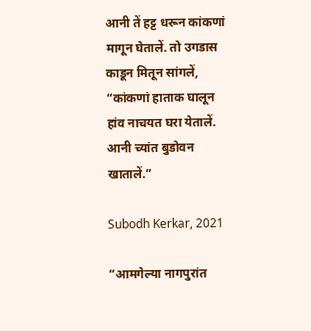आनी तें हट्ट धरून कांकणां मागून घेतालें. तो उगडास काडून मितून सांगलें, “कांकणां हाताक घालून हांव नाचयत घरा येतालें. आनी च्यांत बुडोवन खातालें.”

Subodh Kerkar, 2021

“आमगेल्या नागपुरांत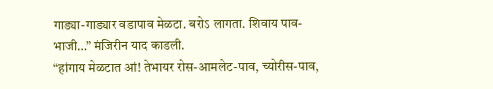गाड्या-गाड्यार वडापाव मेळटा. बरोऽ लागता. शिवाय पाव-भाजी…” मंजिरीन याद काडली.
“हांगाय मेळटात आं! तेभायर रोस-आमलेट-पाव, च्योरीस-पाव,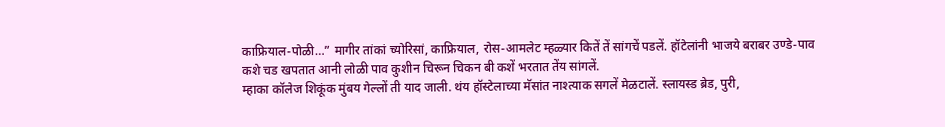काफ्रियाल-पोळी…” मागीर तांकां च्योरिसां, काफ्रियाल, रोस-आमलेट म्हळ्यार कितें तें सांगचें पडलें. हॉटेलांनी भाजये बराबर उण्डे-पाव कशे चड खपतात आनी लोळी पाव कुशीन चिरून चिकन बी कशें भरतात तेंय सांगलें.
म्हाका कॉलेज शिकूंक मुंबय गेल्लों ती याद जाली. थंय हॉस्टेलाच्या मॅसांत नाश्त्याक सगलें मेळटालें. स्लायस्ड ब्रेड, पुरी,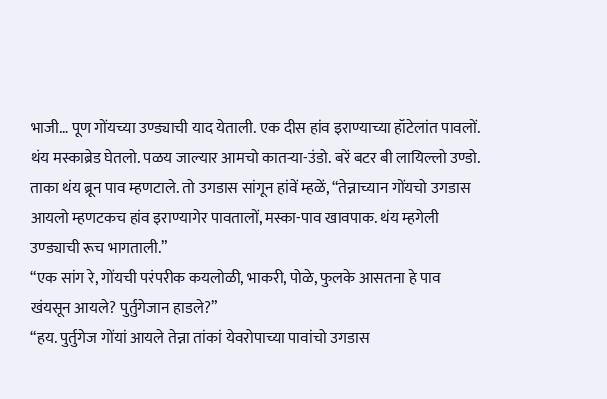भाजी… पूण गोंयच्या उण्ड्याची याद येताली. एक दीस हांव इराण्याच्या हॉटेलांत पावलों. थंय मस्काब्रेड घेतलो. पळय जाल्यार आमचो कातऱ्या-उंडो. बरें बटर बी लायिल्लो उण्डो. ताका थंय ब्रून पाव म्हणटाले. तो उगडास सांगून हांवें म्हळें, “तेन्नाच्यान गोंयचो उगडास आयलो म्हणटकच हांव इराण्यागेर पावतालों, मस्का-पाव खावपाक. थंय म्हगेली उण्ड्याची रूच भागताली.”
“एक सांग रे, गोंयची परंपरीक कयलोळी, भाकरी, पोळे, फुलके आसतना हे पाव खंयसून आयले? पुर्तुगेजान हाडले?”
“हय. पुर्तुगेज गोंयां आयले तेन्ना तांकां येवरोपाच्या पावांचो उगडास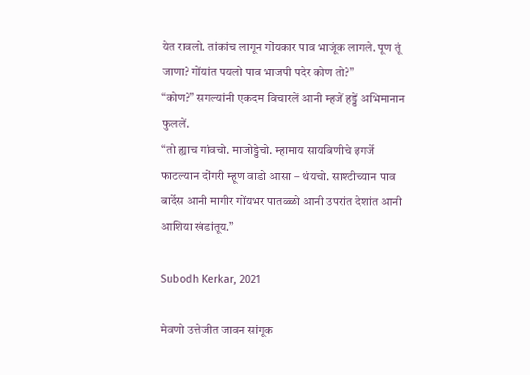येत रावलो. तांकांच लागून गोंयकार पाव भाजूंक लागले. पूण तूं जाणा? गोंयांत पयलो पाव भाजपी पदेर कोण तो?”
“कोण?” सगल्यांनी एकदम विचारलें आनी म्हजें हड्डें अभिमानान फुललें.
“तो ह्याच गांवचो. माजोड्डेचो. म्हामाय सायबिणीचे इगर्जे फाटल्यान दोंगरी म्हूण वाडो आसा – थंयचो. साश्टीच्यान पाव बार्देस आनी मागीर गोंयभर पातळ्ळो आनी उपरांत देशांत आनी आशिया खंडांतूय.”

Subodh Kerkar, 2021

मेवणो उत्तेजीत जावन सांगूक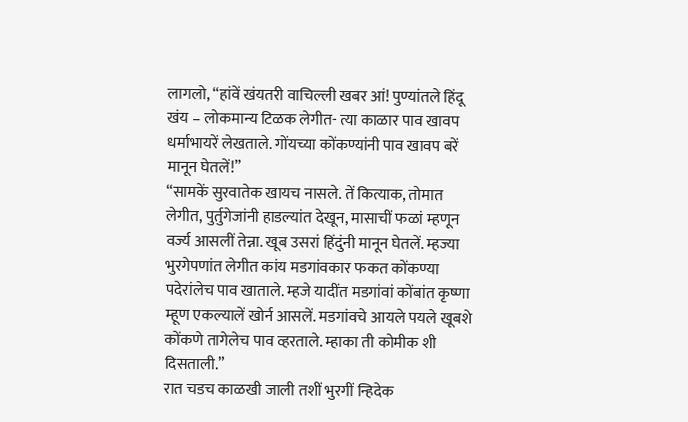लागलो, “हांवें खंयतरी वाचिल्ली खबर आं! पुण्यांतले हिंदू खंय – लोकमान्य टिळक लेगीत- त्या काळार पाव खावप धर्माभायरें लेखताले. गोंयच्या कोंकण्यांनी पाव खावप बरें मानून घेतलें!”
“सामकें सुरवातेक खायच नासले. तें कित्याक, तोमात लेगीत, पुर्तुगेजांनी हाडल्यांत देखून, मासाचीं फळां म्हणून वर्ज्य आसलीं तेन्ना. खूब उसरां हिंदुंनी मानून घेतलें. म्हज्या भुरगेपणांत लेगीत कांय मडगांवकार फकत कोंकण्या पदेरांलेच पाव खाताले. म्हजे यादींत मडगांवां कोंबांत कृष्णा म्हूण एकल्यालें खोर्न आसलें. मडगांवचे आयले पयले खूबशे कोंकणे तागेलेच पाव व्हरताले. म्हाका ती कोमीक शी दिसताली.”
रात चडच काळखी जाली तशीं भुरगीं न्हिदेक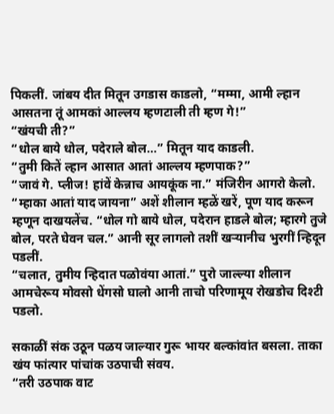पिकलीं. जांबय दीत मितून उगडास काडलो, “मम्मा, आमी ल्हान आसतना तूं आमकां आल्लय म्हणटाली ती म्हण गे!”
“खंयची ती?”
“धोल बाये धोल, पदेराले बोल…” मितून याद काडली.
“तुमी कितें ल्हान आसात आतां आल्लय म्हणपाक?”
“जावं गे. प्लीज! हांवें केन्नाच आयकूंक ना.” मंजिरीन आगरो केलो.
“म्हाका आतां याद जायना” अशें शीलान म्हळें खरें, पूण याद करून म्हणून दाखयलेंच. “धोल गो बाये धोल, पदेरान हाडले बोल; म्हारगे तुजे बोल, परते घेवन चल.” आनी सूर लागलो तशीं खऱ्यानीच भुरगीं न्हिदून पडलीं.
“चलात, तुमीय न्हिदात पळोवंया आतां.” पुरो जाल्ल्या शीलान आमचेरूय मोवसो धेंगसो घालो आनी ताचो परिणामूय रोखडोच दिश्टी पडलो.

सकाळीं संक उठून पळय जाल्यार गुरू भायर बल्कांवांत बसला. ताका खंय फांत्यार पांचांक उठपाची संवय.
“तरी उठपाक वाट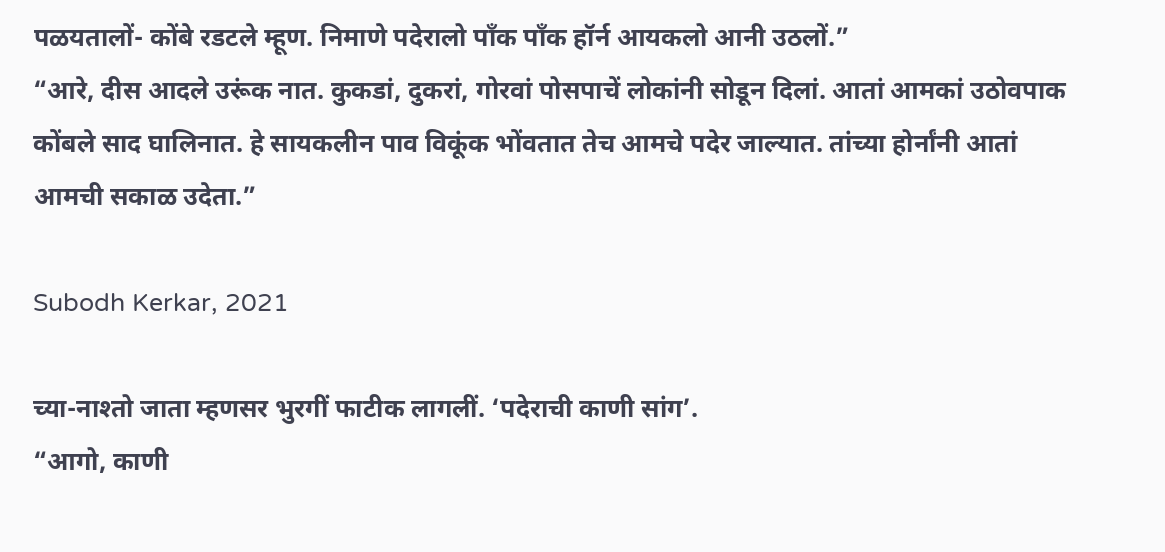पळयतालों- कोंबे रडटले म्हूण. निमाणे पदेरालो पॉंक पॉंक हॉर्न आयकलो आनी उठलों.”
“आरे, दीस आदले उरूंक नात. कुकडां, दुकरां, गोरवां पोसपाचें लोकांनी सोडून दिलां. आतां आमकां उठोवपाक कोंबले साद घालिनात. हे सायकलीन पाव विकूंक भोंवतात तेच आमचे पदेर जाल्यात. तांच्या होर्नांनी आतां आमची सकाळ उदेता.”

Subodh Kerkar, 2021

च्या-नाश्तो जाता म्हणसर भुरगीं फाटीक लागलीं. ‘पदेराची काणी सांग’.
“आगो, काणी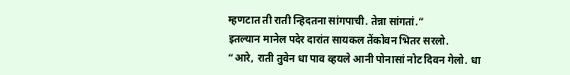म्हणटात ती राती न्हिदतना सांगपाची. तेन्ना सांगतां.”
इतल्यान मानेल पदेर दारांत सायकल तेंकोवन भितर सरलो.
“आरे, राती तुवेन धा पाव व्हयले आनी पोनासां नोट दिवन गेलो. धा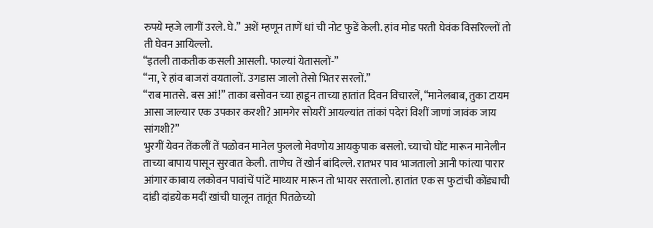रुपये म्हजे लागीं उरले. घे.” अशें म्हणून ताणें धां ची नोट फुडें केली. हांव मोड परती घेवंक विसरिल्लों तो ती घेवन आयिल्लो.
“इतली ताकतीक कसली आसली. फाल्यां येतासलों-”
“ना, रे हांव बाजरां वयतालों. उगडास जालो तेसो भितर सरलों.”
“राब मातसे. बस आं!” ताका बसोवन च्या हाडून ताच्या हातांत दिवन विचारलें, “मानेलबाब, तुका टायम आसा जाल्यार एक उपकार करशी? आमगेर सोयरीं आयल्यांत तांकां पदेरां विशीं जाणां जावंक जाय सांगशी?”
भुरगीं येवन तेंकलीं तें पळोवन मानेल फुललो मेवणोय आयकुपाक बसलो. च्याचो घोंट मारून मानेलीन ताच्या बापाय पासून सुरवात केली. ताणेच तें खोर्न बांदिल्ले. रातभर पाव भाजतालो आनी फांत्या पारार आंगार काबाय लकोवन पावांचें पांटें माथ्यार मारून तो भायर सरतालो. हातांत एक स फुटांची कोंड्याची दांडी दांडयेक मदीं खांची घालून तातूंत पितळेच्यो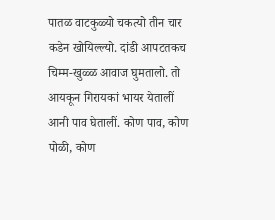पातळ वाटकुळ्यो चकत्यो तीन चार कडेन खोयिल्ल्यो. दांडी आपटतकच चिम्म-खुळ्ळ आवाज घुमतालो. तो आयकून गिरायकां भायर येतालीं आनी पाव घेतालीं. कोण पाव, कोण पोळी, कोण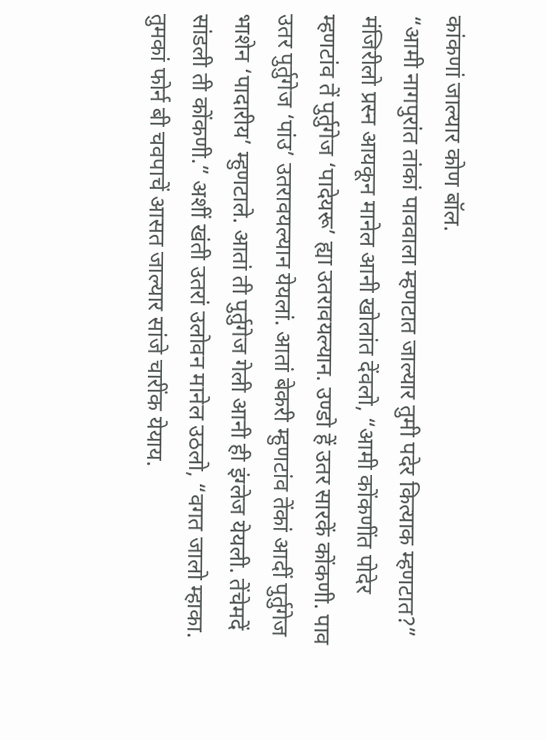कांकणां जाल्यार कोण बॉल.
“आमी नागपुरांत तांकां पाववाला म्हणटात जाल्यार तुमी पदेर कित्याक म्हणटात?”
मंजिरीलो प्रस्न आयकून मानेल आनी खोलांत देंवलो, “आमी कोंकणींत पोदेर म्हणटांव तें पुर्तुगेज ‘पादेयरू’ ह्या उतरावयल्यान. उण्डो हें उतर सारकें कोंकणी. पाव उतर पुर्तुगेज ‘पांउ’ उतरावयल्यान येयलां. आतां बेकरी म्हुणटांव तेंकां आदीं पुर्तुगेज भाशेन ‘पादारीय’ म्हुणटाले. आतां ती पुर्तुगेज गेली आनी ही इंग्लेज येयली. तेंचेमदें सांडली ती कोंकणी.” अशीं खंती उतरां उलोवन मानेल उठलो, “वगत जालो म्हाका. तुमकां फोर्न बी चवपाचें आसत जाल्यार सांजे चारींक येयाय.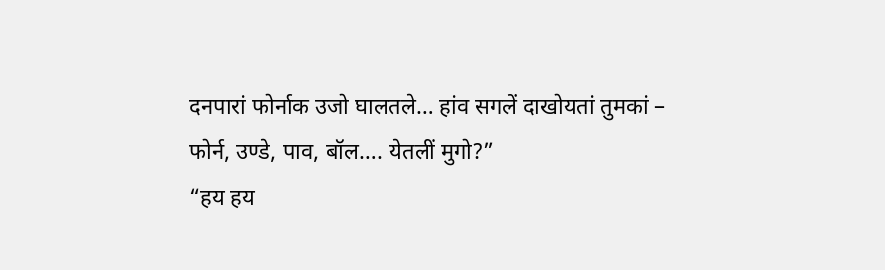दनपारां फोर्नाक उजो घालतले… हांव सगलें दाखोयतां तुमकां – फोर्न, उण्डे, पाव, बॉल…. येतलीं मुगो?”
“हय हय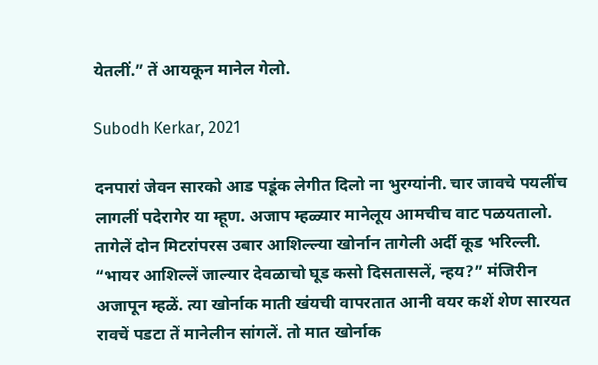येतलीं.” तें आयकून मानेल गेलो.

Subodh Kerkar, 2021

दनपारां जेवन सारको आड पडूंक लेगीत दिलो ना भुरग्यांनी. चार जावचे पयलींच लागलीं पदेरागेर या म्हूण. अजाप म्हळ्यार मानेलूय आमचीच वाट पळयतालो. तागेलें दोन मिटरांपरस उबार आशिल्ल्या खोर्नान तागेली अर्दी कूड भरिल्ली.
“भायर आशिल्लें जाल्यार देवळाचो घूड कसो दिसतासलें, न्हय?” मंजिरीन अजापून म्हळें. त्या खोर्नाक माती खंयची वापरतात आनी वयर कशें शेण सारयत रावचें पडटा तें मानेलीन सांगलें. तो मात खोर्नाक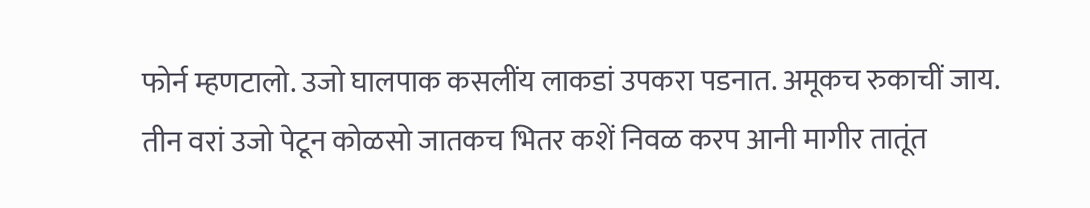फोर्न म्हणटालो. उजो घालपाक कसलींय लाकडां उपकरा पडनात. अमूकच रुकाचीं जाय. तीन वरां उजो पेटून कोळसो जातकच भितर कशें निवळ करप आनी मागीर तातूंत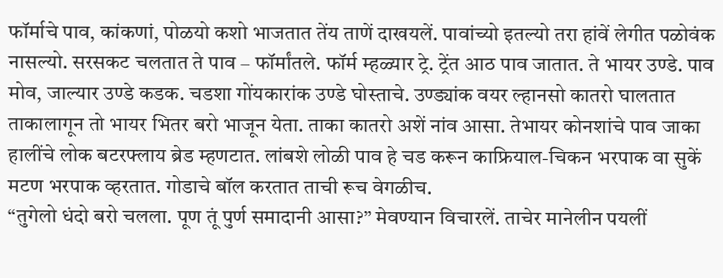फॉर्माचे पाव, कांकणां, पोळयो कशो भाजतात तेंय ताणें दाखयलें. पावांच्यो इतल्यो तरा हांवें लेगीत पळोवंक नासल्यो. सरसकट चलतात ते पाव – फॉर्मांतले. फॉर्म म्हळ्यार ट्रे. ट्रेंत आठ पाव जातात. ते भायर उण्डे. पाव मोव, जाल्यार उण्डे कडक. चडशा गोंयकारांक उण्डे घोस्ताचे. उण्ड्यांक वयर ल्हानसो कातरो घालतात ताकालागून तो भायर भितर बरो भाजून येता. ताका कातरो अशें नांव आसा. तेभायर कोनशांचे पाव जाका हालींचे लोक बटरफ्लाय ब्रेड म्हणटात. लांबशे लोळी पाव हे चड करून काफ्रियाल-चिकन भरपाक वा सुकें मटण भरपाक व्हरतात. गोडाचे बॉल करतात ताची रूच वेगळीच.
“तुगेलो धंदो बरो चलला. पूण तूं पुर्ण समादानी आसा?” मेवण्यान विचारलें. ताचेर मानेलीन पयलीं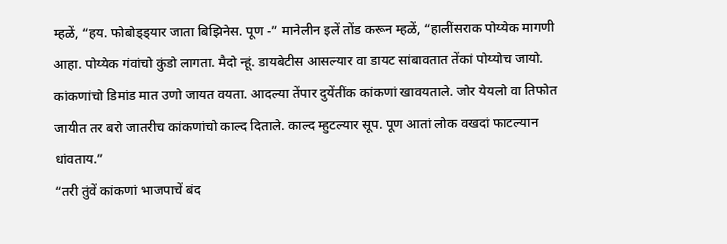म्हळें, “हय. फोबोड्ड्यार जाता बिझिनेस. पूण -” मानेलीन इलें तोंड करून म्हळें, “हालींसराक पोय्येक मागणी आहा. पोय्येक गंवांचो कुंडो लागता. मैदो न्हूं. डायबेटीस आसल्यार वा डायट सांबावतात तेंकां पोय्योच जायो. कांकणांचो डिमांड मात उणो जायत वयता. आदल्या तेंपार दुयेंतींक कांकणां खावयताले. जोर येयलो वा तिफोत जायीत तर बरो जातरीच कांकणांचो काल्द दिताले. काल्द म्हुटल्यार सूप. पूण आतां लोक वखदां फाटल्यान धांवताय.”
“तरी तुंवें कांकणां भाजपाचें बंद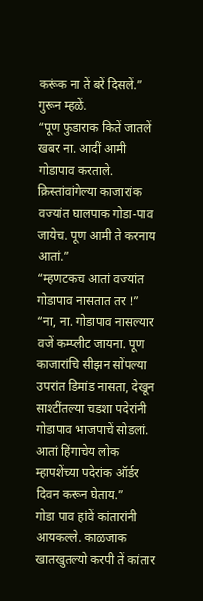करूंक ना तें बरें दिसलें.” गुरून म्हळें.
“पूण फुडाराक कितें जातलें खबर ना. आदीं आमी गोडापाव करताले. क्रिस्तांवांगेल्या काजारांक वज्यांत घालपाक गोडा-पाव जायेच. पूण आमी ते करनाय आतां.”
“म्हणटकच आतां वज्यांत गोडापाव नासतात तर !”
“ना, ना. गोडापाव नासल्यार वजें कम्प्लीट जायना. पूण काजारांचि सीझन सोंपल्या उपरांत डिमांड नासता, देखून साश्टींतल्या चडशा पदेरांनी गोडापाव भाजपाचें सोडलां. आतां हिंगाचेय लोक म्हापशेंच्या पदेरांक ऑर्डर दिवन करून घेताय.”
गोडा पाव हांवें कांतारांनी आयकल्ले. काळजाक खातखुतल्यो करपी तें कांतार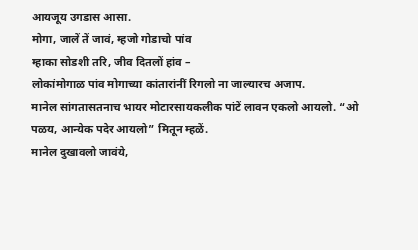आयजूय उगडास आसा.
मोगा, जालें तें जावं, म्हजो गोडाचो पांव
म्हाका सोडशी तरि, जीव दितलों हांव –
लोकांमोगाळ पांव मोगाच्या कांतारांनीं रिगलो ना जाल्यारच अजाप.
मानेल सांगतासतनाच भायर मोटारसायकलीक पांटें लावन एकलो आयलो. “ओ पळय, आन्येक पदेर आयलो” मितून म्हळें.
मानेल दुखावलो जावंये,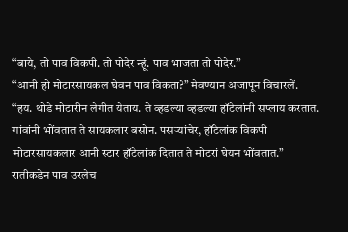“बाये, तो पाव विकपी. तो पोदेर न्हूं. पाव भाजता तो पोदेर.”
“आनी हो मोटारसायकल घेवन पाव विकता?” मेवण्यान अजापून विचारलें.
“हय. थोडे मोटारीन लेगीत येताय. ते व्हडल्या व्हडल्या हॉटेलांनी सप्लाय करतात. गांवांनी भोंवतात ते सायकलार बसोन. पसऱ्यांचेर, हॉटेलांक विकपी मोटारसायकलार आनी स्टार हॉटेलांक दितात ते मोटरां घेयन भोंवतात.”
रातीकडेन पाव उरलेच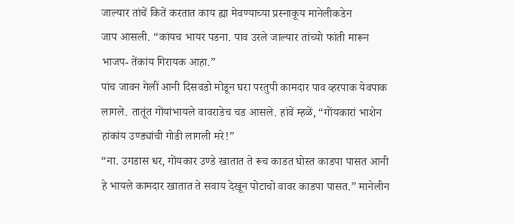जाल्यार तांचें कितें करतात काय ह्या मेवण्याच्या प्रस्नाकूय मानेलीकडेन
जाप आसली. “कांयच भायर पडना. पाव उरले जाल्यार तांच्यो फांती मारून भाजप- तेंकांय गिरायक आहा.”
पांच जावन गेलीं आनी दिसवडो मोडून घरा परतुपी कामदार पाव व्हरपाक येवपाक लागले. तातूंत गोंयांभायले वावराडेच चड आसले. हांवें म्हळें, “गोंयकारां भाशेन हांकांय उण्ड्यांची गोडी लागली मरे!”
“ना. उगडास धर, गोंयकार उण्डे खातात ते रूच काडत घोस्त काडपा पासत आनी हे भायले कामदार खातात ते सवाय देखून पोटाचो वावर काडपा पासत.” मानेलीन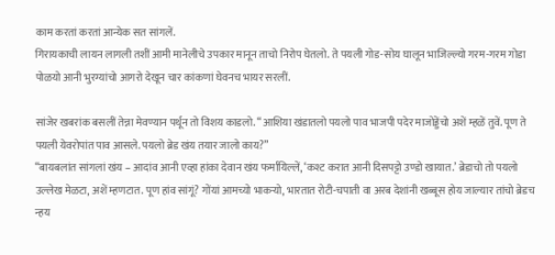काम करतां करतां आन्येक सत सांगलें.
गिरायकाची लायन लागली तशीं आमी मानेलीचे उपकार मानून ताचो निरोप घेतलो. ते पयली गोड-सोय घालून भाजिल्ल्यो गरम-गरम गोडा पोळयो आनी भुरग्यांचो आगरो देखून चार कांकणां घेवनच भायर सरलीं.

सांजेर खबरांक बसलीं तेन्ना मेवण्यान पर्थून तो विशय काडलो. “आशिया खंडातलो पयलो पाव भाजपी पदेर माजोड्डेंचो अशें म्हळें तुवें. पूण ते पयली येवरोपांत पाव आसले. पयलो ब्रेड खंय तयार जालो काय?”
“बायबलांत सांगलां खंय – आदांव आनी एव्हा हांका देवान खंय फर्मायिल्लें, ‘कश्ट करात आनी दिसपट्टो उण्डो खायात.’ ब्रेडाचो तो पयलो उल्लेख मेळटा, अशें म्हणटात. पूण हांव सांगूं? गोंयां आमच्यो भाकऱ्यो, भारतात रोटी-चपाती वा अरब देशांनी खब्बूस होय जाल्यार तांचो ब्रेडच न्हय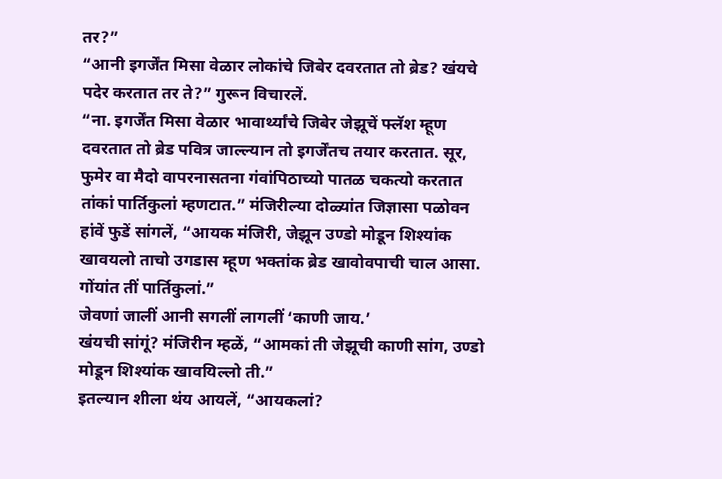तर?”
“आनी इगर्जेंत मिसा वेळार लोकांचे जिबेर दवरतात तो ब्रेड? खंयचे पदेर करतात तर ते?” गुरून विचारलें.
“ना. इगर्जेंत मिसा वेळार भावार्थ्यांचे जिबेर जेझूचें फ्लॅश म्हूण दवरतात तो ब्रेड पवित्र जाल्ल्यान तो इगर्जेंतच तयार करतात. सूर, फुमेर वा मैदो वापरनासतना गंवांपिठाच्यो पातळ चकत्यो करतात तांकां पार्तिकुलां म्हणटात.” मंजिरील्या दोळ्यांत जिज्ञासा पळोवन हांवें फुडें सांगलें, “आयक मंजिरी, जेझून उण्डो मोडून शिश्यांक खावयलो ताचो उगडास म्हूण भक्तांक ब्रेड खावोवपाची चाल आसा. गोंयांत तीं पार्तिकुलां.”
जेवणां जालीं आनी सगलीं लागलीं ‘काणी जाय.’
खंयची सांगूं? मंजिरीन म्हळें, “आमकां ती जेझूची काणी सांग, उण्डो मोडून शिश्यांक खावयिल्लो ती.”
इतल्यान शीला थंय आयलें, “आयकलां?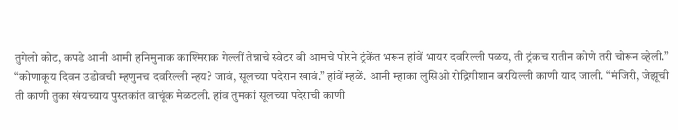तुगेलो कोट, कपडे आनी आमी हनिमुनाक काश्मिराक गेल्लीं तेन्नाचे स्वेटर बी आमचे पोरने ट्रंकेंत भरून हांवें भायर दवरिल्ली पळय, ती ट्रंकच रातीन कोणे तरी चोरून व्हेली.”
“कोणाकूय दिवन उडोवची म्हणुनच दवरिल्ली न्हय? जावं, सूलच्या पदेरान खावं.” हांवें म्हळें. आनी म्हाका लुसिओ रोद्रिगीशान बरयिल्ली काणी याद जाली. “मंजिरी, जेझूची ती काणी तुका खंयच्याय पुस्तकांत वाचूंक मेळटली. हांव तुमकां सूलच्या पदेराची काणी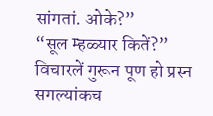सांगतां. ओके?”
“सूल म्हळ्यार कितें?” विचारलें गुरून पूण हो प्रस्न सगल्यांकच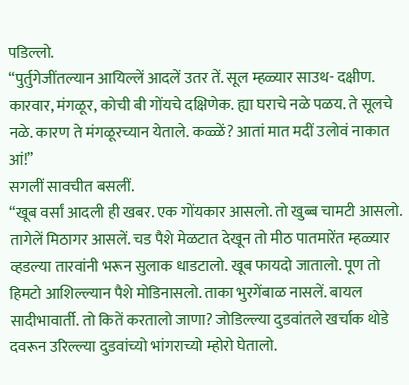पडिल्लो.
“पुर्तुगेजींतल्यान आयिल्लें आदलें उतर तें. सूल म्हळ्यार साउथ- दक्षीण. कारवार, मंगळूर, कोची बी गोंयचे दक्षिणेक. ह्या घराचे नळे पळय. ते सूलचे नळे. कारण ते मंगळूरच्यान येताले. कळ्ळें? आतां मात मदीं उलोवं नाकात आं!”
सगलीं सावचीत बसलीं.
“खूब वर्सां आदली ही खबर. एक गोंयकार आसलो. तो खुब्ब चामटी आसलो. तागेलें मिठागर आसलें. चड पैशे मेळटात देखून तो मीठ पातमारेंत म्हळ्यार व्हडल्या तारवांनी भरून सुलाक धाडटालो. खूब फायदो जातालो. पूण तो हिमटो आशिल्ल्यान पैशे मोडिनासलो. ताका भुरगेंबाळ नासलें. बायल सादीभावार्ती. तो कितें करतालो जाणा? जोडिल्ल्या दुडवांतले खर्चाक थोडे दवरून उरिल्ल्या दुडवांच्यो भांगराच्यो म्होरो घेतालो.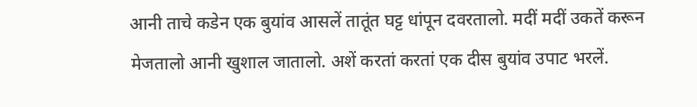आनी ताचे कडेन एक बुयांव आसलें तातूंत घट्ट धांपून दवरतालो. मदीं मदीं उकतें करून मेजतालो आनी खुशाल जातालो. अशें करतां करतां एक दीस बुयांव उपाट भरलें.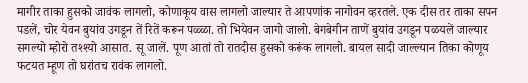मागीर ताका हुसको जावंक लागलो, कोणाकूय वास लागलो जाल्यार ते आपणांक नागोवन व्हरतले. एक दीस तर ताका सपन पडलें, चोर येवन बुयांव उगडून तें रितें करून पळ्ळा. तो भियेवन जागो जालो. बेगबेगीन ताणें बुयांव उगडून पळयलें जाल्यार सगल्यो म्होरो तश्श्यो आसात. सू जालें. पूण आतां तो रातदीस हुसको करूंक लागलो. बायल सादी जाल्ल्यान तिका कोणूय फटयत म्हूण तो घरांतच रावंक लागलो.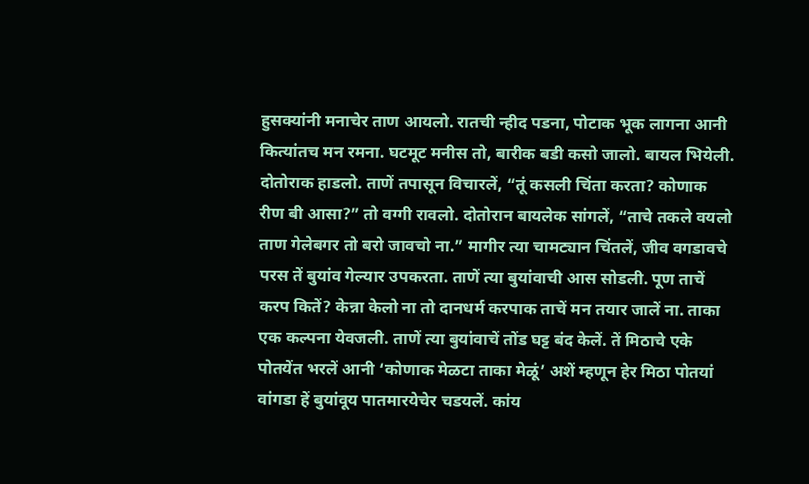हुसक्यांनी मनाचेर ताण आयलो. रातची न्हीद पडना, पोटाक भूक लागना आनी कित्यांतच मन रमना. घटमूट मनीस तो, बारीक बडी कसो जालो. बायल भियेली. दोतोराक हाडलो. ताणें तपासून विचारलें, “तूं कसली चिंता करता? कोणाक रीण बी आसा?” तो वग्गी रावलो. दोतोरान बायलेक सांगलें, “ताचे तकले वयलो ताण गेलेबगर तो बरो जावचो ना.” मागीर त्या चामट्यान चिंतलें, जीव वगडावचे परस तें बुयांव गेल्यार उपकरता. ताणें त्या बुयांवाची आस सोडली. पूण ताचें करप कितें? केन्ना केलो ना तो दानधर्म करपाक ताचें मन तयार जालें ना. ताका एक कल्पना येवजली. ताणें त्या बुयांवाचें तोंड घट्ट बंद केलें. तें मिठाचे एके पोतयेंत भरलें आनी ‘कोणाक मेळटा ताका मेळूं’ अशें म्हणून हेर मिठा पोतयां वांगडा हें बुयांवूय पातमारयेचेर चडयलें. कांय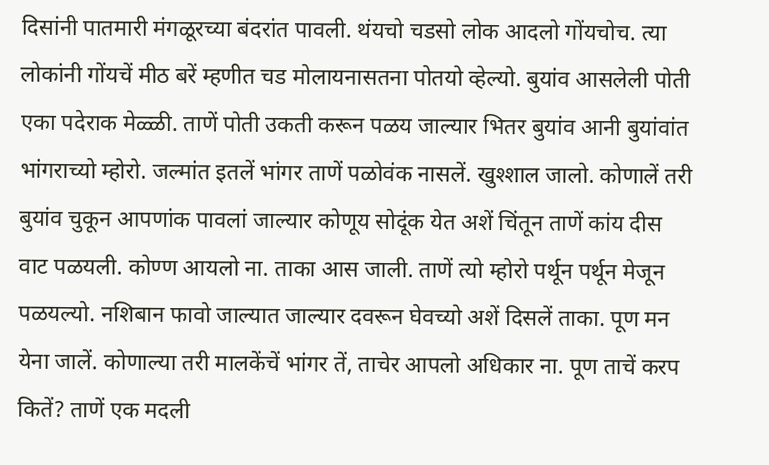दिसांनी पातमारी मंगळूरच्या बंदरांत पावली. थंयचो चडसो लोक आदलो गोंयचोच. त्या लोकांनी गोंयचें मीठ बरें म्हणीत चड मोलायनासतना पोतयो व्हेल्यो. बुयांव आसलेली पोती एका पदेराक मेळ्ळी. ताणें पोती उकती करून पळय जाल्यार भितर बुयांव आनी बुयांवांत भांगराच्यो म्होरो. जल्मांत इतलें भांगर ताणें पळोवंक नासलें. खुश्शाल जालो. कोणालें तरी बुयांव चुकून आपणांक पावलां जाल्यार कोणूय सोदूंक येत अशें चिंतून ताणें कांय दीस वाट पळयली. कोण्ण आयलो ना. ताका आस जाली. ताणें त्यो म्होरो पर्थून पर्थून मेजून पळयल्यो. नशिबान फावो जाल्यात जाल्यार दवरून घेवच्यो अशें दिसलें ताका. पूण मन येना जालें. कोणाल्या तरी मालकेंचें भांगर तें, ताचेर आपलो अधिकार ना. पूण ताचें करप कितें? ताणें एक मदली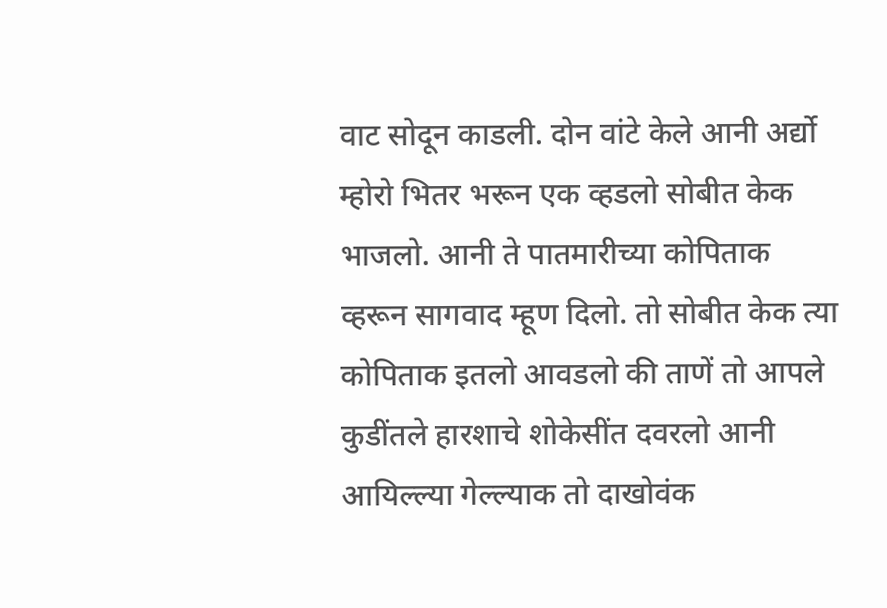वाट सोदून काडली. दोन वांटे केले आनी अर्द्यो म्होरो भितर भरून एक व्हडलो सोबीत केक भाजलो. आनी ते पातमारीच्या कोपिताक व्हरून सागवाद म्हूण दिलो. तो सोबीत केक त्या कोपिताक इतलो आवडलो की ताणें तो आपले कुडींतले हारशाचे शोकेसींत दवरलो आनी आयिल्ल्या गेल्ल्याक तो दाखोवंक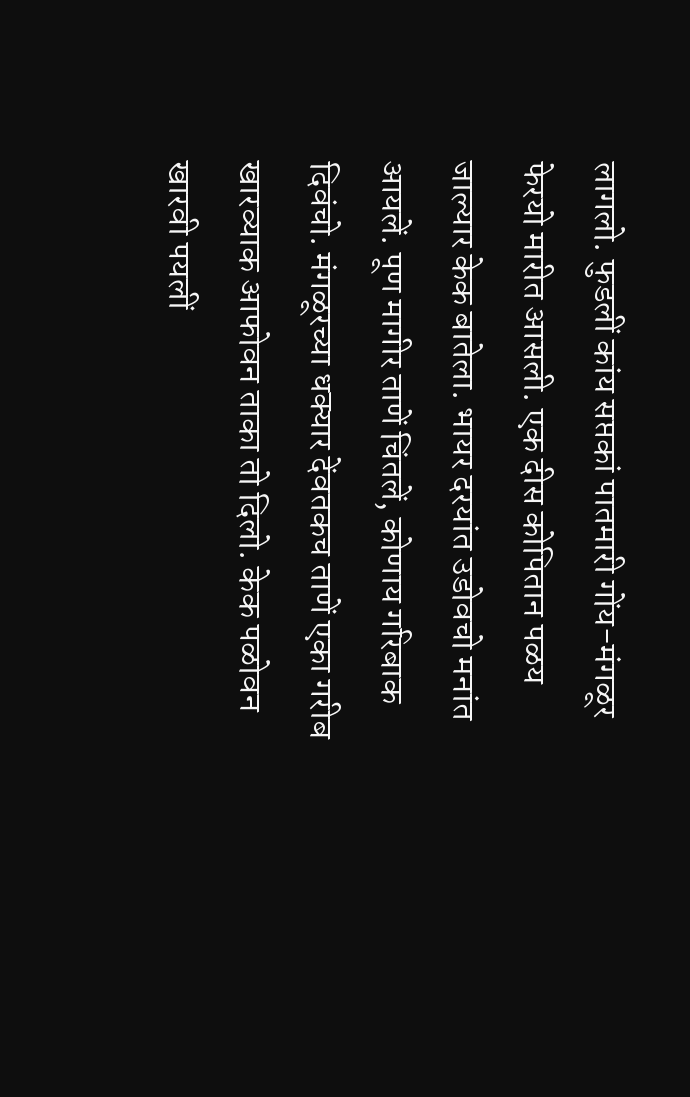लागलो. फुडलीं कांय सप्तकां पातमारी गोंय-मंगळूर फेरयो मारीत आसली. एक दीस कोपितान पळय जाल्यार केक बातेला. भायर दरयांत उडोवचो मनांत आयलें. पूण मागीर ताणें चिंतलें, कोणाय गरिबाक दिवंचो. मंगळूरच्या धक्यार देंवतकच ताणें एका गरीब खारव्याक आफोवन ताका तो दिलो. केक पळोवन खारवी पयलीं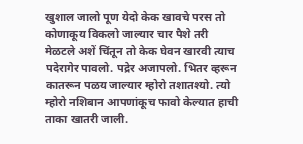खुशाल जालो पूण येदो केक खावचे परस तो कोणाकूय विकलो जाल्यार चार पैशे तरी मेळटले अशें चिंतून तो केक घेवन खारवी त्याच पदेरागेर पावलो. पद्रेर अजापलो. भितर व्हरून कातरून पळय जाल्यार म्होरो तशातश्यो. त्यो म्होरो नशिबान आपणांकूच फावो केल्यात हाची ताका खातरी जाली.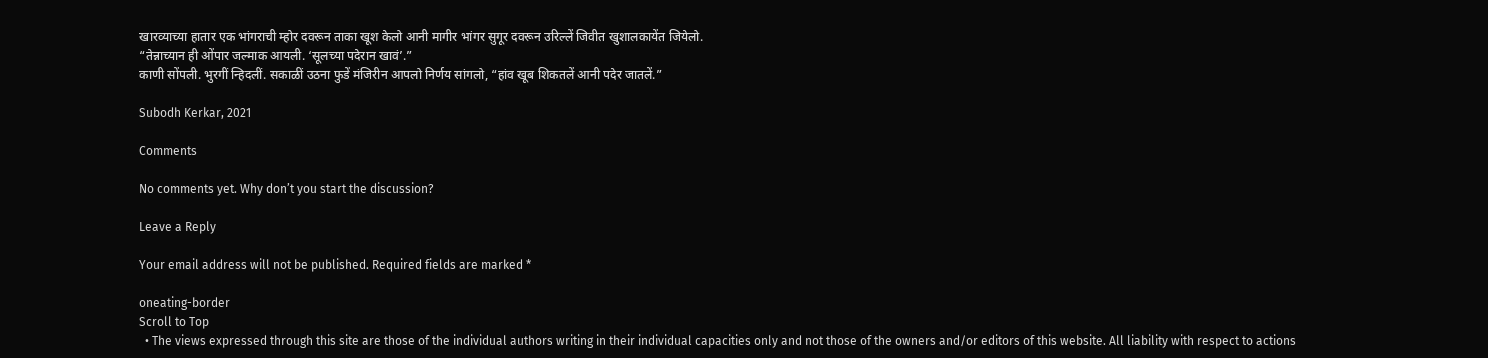खारव्याच्या हातार एक भांगराची म्होर दवरून ताका खूश केलो आनी मागीर भांगर सुगूर दवरून उरिल्लें जिवीत खुशालकायेंत जियेलो.
“तेन्नाच्यान ही ओंपार जल्माक आयली. ‘सूलच्या पदेरान खावं’.”
काणी सोंपली. भुरगीं न्हिदलीं. सकाळीं उठना फुडें मंजिरीन आपलो निर्णय सांगलो, “हांव खूब शिकतलें आनी पदेर जातलें.”

Subodh Kerkar, 2021

Comments

No comments yet. Why don’t you start the discussion?

Leave a Reply

Your email address will not be published. Required fields are marked *

oneating-border
Scroll to Top
  • The views expressed through this site are those of the individual authors writing in their individual capacities only and not those of the owners and/or editors of this website. All liability with respect to actions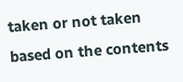taken or not taken based on the contents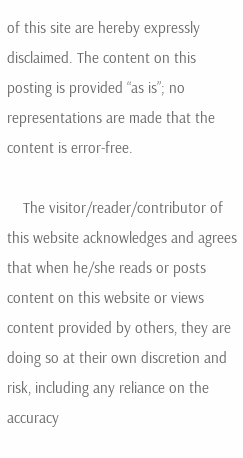of this site are hereby expressly disclaimed. The content on this posting is provided “as is”; no representations are made that the content is error-free.

    The visitor/reader/contributor of this website acknowledges and agrees that when he/she reads or posts content on this website or views content provided by others, they are doing so at their own discretion and risk, including any reliance on the accuracy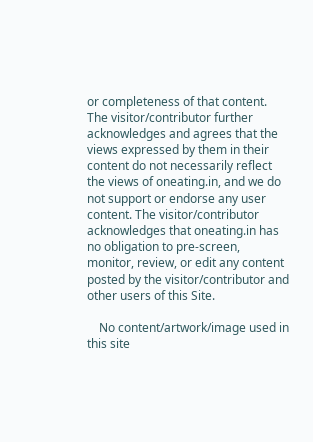or completeness of that content. The visitor/contributor further acknowledges and agrees that the views expressed by them in their content do not necessarily reflect the views of oneating.in, and we do not support or endorse any user content. The visitor/contributor acknowledges that oneating.in has no obligation to pre-screen, monitor, review, or edit any content posted by the visitor/contributor and other users of this Site.

    No content/artwork/image used in this site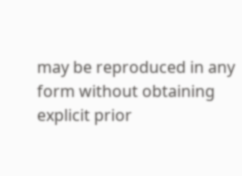may be reproduced in any form without obtaining explicit prior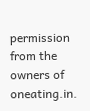permission from the owners of oneating.in.